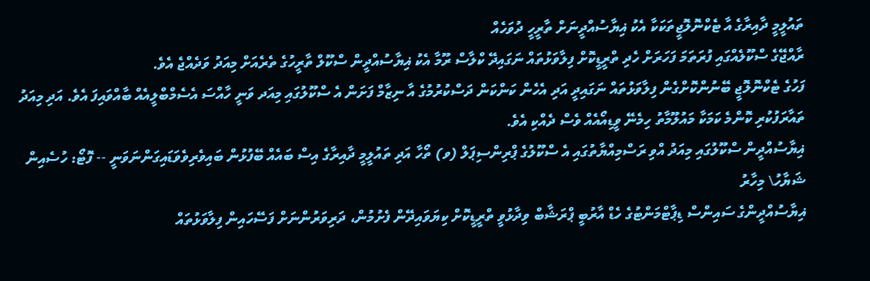ތައުލީމީ ދާއިރާގެ އާ ޓެކްނޮލޮޖީތަކަކާ އެކު ޣިޔާސުއްދީނަށް ތާރީހީ ދުވަހެއް
ރާއްޖޭގެ ސްކޫލެއްގައި ފުރަތަމަ ފަހަރަށް ހެދި ތްރީޑީކޮށް ފިލާވަޅުތައް ނަގައިދޭ ކްލާސް ރޫމާ އެކު ޣިޔާސުއްދީން ސްކޫލް ތާރީހުގެ ތެރެއަށް މިއަދު ވަދެއްޖެ އެވެ.
ފަހުގެ ޓެކްނޮލޮޖީ ބޭނުންކޮށްގެން ފިލާވަޅުތައް ނަގައިދީ އަދި އެހެން ކަންކަން ދަސްކުރުމުގެ އާ ނިޒާމް ފަށަން އެ ސްކޫލުގައި މިއަދ ވަނީ ހާއްސަ އެސެމްބްލީއެއް ބާއްވައިފަ އެވެ. އަދި މިއަދު ތައާރަފުކުރި ކޮންމެ ކަމަކާ މައުލޫމާތު ހިމެނޭ ވީޑިއޯއެއް ވެސް ދެއްކި އެވެ.
ޣިޔާސުއްދީން ސްކޫލުގައި މިއަދު އްވި ރަސްމިއްޔާތުގައި އެ ސްކޫލުގެ ޕްރިންސިޕަލް (ވ) ތޯހާ އަދި ތައުލީމީ ދާއިރާގެ އިސް ބައެއް ބޭފުޅުން ބައިވެރިވެވަޑައިގަންނަވަނީ -- ފޮޓޯ: ހުސެއިން ޝަޔާހު\ މިހާރު
ޣިޔާސުއްދީންގެ ސައިންސް ޑިޕާޓްމަންޓުގެ ހެޑް އާރުބީ ޕްރަޝާބް ވިދާޅުވީ ތްރީޑީކޮށް ކިޔަވައިދޭން ފެށުމުން، ދަރިވަރުންނަށް ފަސޭހައިން ފިލާވަޅުތައް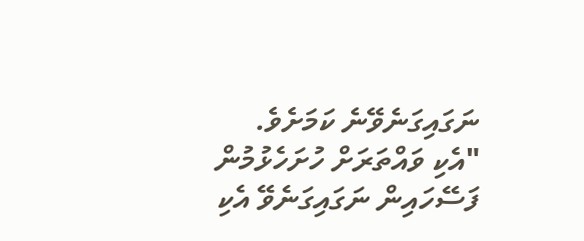ނަގައިގަނެވޭނެ ކަމަށެވެ.
"އެކި ވައްތަރަށް ހުށަހެޅުމުން ފަސޭހައިން ނަގައިގަނެވޭ އެކި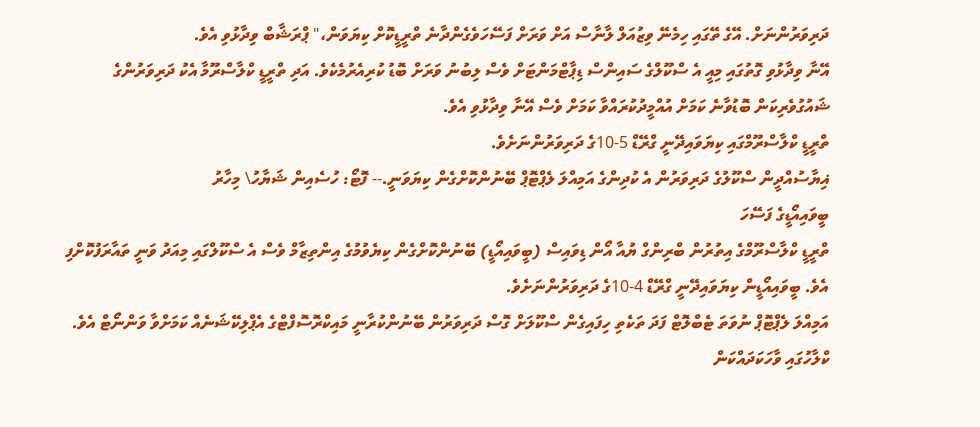ދަރިވަރުންނަށް. އޭގެ ތޭގައި ހިމެނޭ ވިޒުއަލް ލާނާސް އަށް ވަރަށް ފަސޭހަވެގެންދާނެ ތްރީޑީކޮށް ކިޔަވަން،" ޕްރަޝާބް ވިދާޅުވި އެވެ.
އޭނާ ވިދާޅުވި ގޮތުގައި މިއީ އެ ސްކޫލްގެ ސައިންސް ޑިޕާޓްމަންޓަށް ވެސް ލިބުނު ވަރަށް ބޮޑު ކުރިއެރުމެކެވެ. އަދި ތްރީޑީ ކްލާސްރޫމާ އެކު ދަރިވަރުންގެ ޝައުގުވެރިކަން ބޮޑުވާނެ ކަމަށް އުއްމީދުކުރައްވާ ކަމަށް ވެސް އޭނާ ވިދާޅުވި އެވެ.
ތްރީޑީ ކްލާސްރޫމްގައި ކިޔަވައިދޭނީ ގްރޭޑް 5-10ގެ ދަރިވަރުންނަށެވެ.
ޣިޔާސުއްދީން ސްކޫލުގެ ދަރިވަރުން އެ ކުދިންގެ އަމިއްލަ ލެޕްޓޮޕް ބޭނުންކޮށްގެން ކިޔަވަނީ.-- ފޮޓޯ: ހުސެއިން ޝަޔާހު\ މިހާރު
ބީވައިއޯޑީގެ ފަސޭހަ
ތްރީޑީ ކްލާސްރޫމްގެ އިތުރުން ބްރިންގް ޔުއާ އޯން ޑިވައިސް (ބީވައިއޯޑީ) ބޭނުންކޮށްގެން ކިޔެވުމުގެ އިންތިޒާމް ވެސް އެ ސްކޫލްގައި މިއަދު ވަނީ ތައާރަފުކޮށްފި އެވެ. ބީވައިއޯޑީން ކިޔަވައިދޭނީ ގްރޭޑް 4-10ގެ ދަރިވަރުންނަށެވެ.
އަމިއްލަ ލެޕްޓޮޕް ނުވަތަ ޓެބްލޮޓް ފަދަ ތަކެތި ހިފައިގެން ސްކޫލަށް ގޮސް ދަރިވަރުން ބޭނުންކުރާނީ މައިކްރޮސޮފްޓްގެ އެޕްލިކޭޝަނެއް ކަމަށްވާ ވަންނޯޓް އެވެ. ކްލާހުގައި ވާހަކަދައްކަން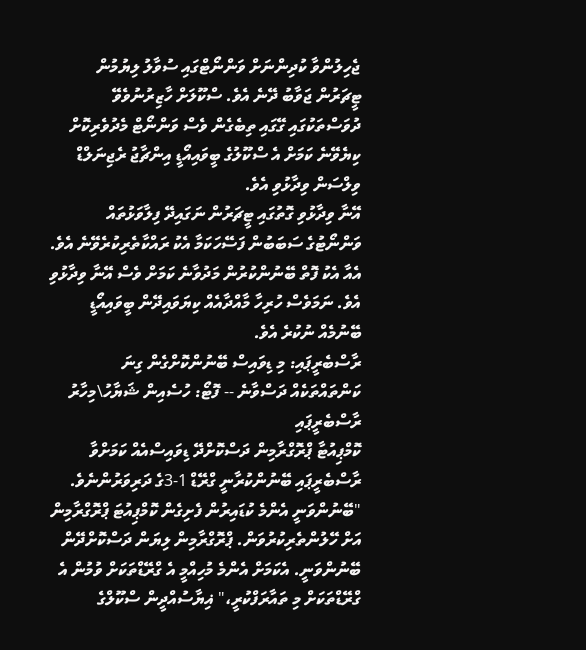ޖެހިލުންވާ ކުދިންނަށް ވަންނޯޓްގައި ސުވާލު ލިޔުމުން ޓީޗަރުން ޖަވާބު ދޭނެ އެވެ. ސްކޫލަށް ހާޒިރުނުވެވޭ ދުވަސްތަކުގައި ގޭގައި ތިބެގެން ވެސް ވަންނޯޓް މެދުވެރިކޮށް ކިޔެވޭނެ ކަމަށް އެ ސްކޫލުގެ ބީވައިއޯޑީ އިންޗާޖު ރެޖިނަލްޑް ވިލްސަން ވިދާޅުވި އެވެ.
އޭނާ ވިދާޅުވި ގޮތުގައި ޓީޗަރުން ނަގައިދޭ ފިލާވަޅުތައް ވަންނޯޓުގެ ސަބަބުން ފަސޭހަކަމާ އެކު ރައްކާތެރިކުރެވޭނެ އެވެ. އެއާ އެކު ފޮތް ބޭނުންކުރުން މަދުވާނެ ކަމަށް ވެސް އޭނާ ވިދާޅުވި އެވެ. ނަމަވެސް ހުރިހާ މާއްދާއެއް ކިޔަވައިދޭން ބީވައިއޯޑީ ބޭނުމެއް ނުކުރެ އެވެ.
ރާސްބެރީޕައި: މި ޑިވައިސް ބޭނުންކޮށްގެން ގިނަ ކަންތައްތަކެއް ދަސްވާނެ -- ފޮޓޯ: ހުސެއިން ޝަޔާހު\މިހާރު
ރާސްބެރީޕައި
ކޮމްޕިއުޓާ ޕްރޮގްރާމިން ދަސްކޮށްދޭ ޑިވައިސްއެއް ކަމަށްވާ ރާސްބެރީޕައި ބޭނުންކުރާނީ ގްރޭޑް 1-3ގެ ދަރިވަރުންނެވެ.
"ބޭނުންވަނީ އެންމެ ކުޑައިރުން ފެށިގެން ކޮމްޕިއުޓަ ޕްރޮގްރާމިން އަށް ހޭލުންތެރިކުރުވަން. ޕްރޮގްރާމިން ލިޔަން ދަސްކޮށްދޭން ބޭނުންވަނީ. އެކަމަށް އެންމެ މުހިއްމީ އެ ގްރޭޑްތަކަށް ވުމުން އެ ގްރޭޑްތަކަށް މި ތައާރަފްކުރީ،" ޣިޔާސުއްދީން ސްކޫލްގެ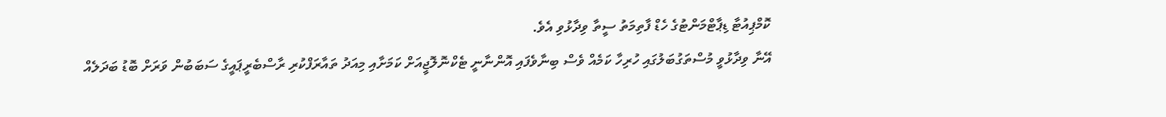ކޮމްޕިއުޓާ ޑިޕާޓްމަންޓުގެ ހެޑް ފާތިމަތު ސީތާ ވިދާޅުވި އެވެ.
އޭނާ ވިދާޅުވީ މުސްތަގުބަލުގައި ހުރިހާ ކަމެއް ވެސް ބިނާވެފައި އޮންނާނީ ޓެކްނޮލޮޖީއަށް ކަމަށާއި މިއަދު ތައާރަފްކުރި ރާސްބެރީޕައީގެ ސަބަބުން ވަރަށް ބޮޑު ބަދަލެއް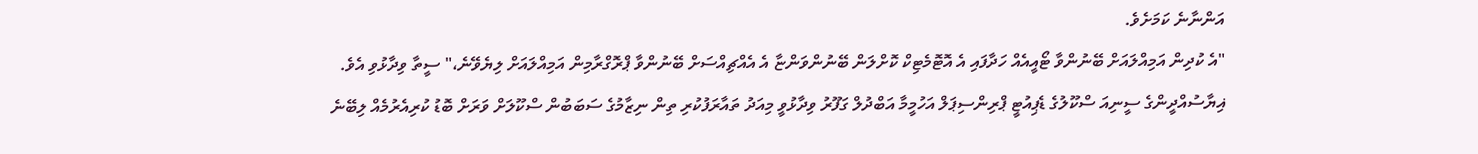އަންނާނެ ކަމަށެވެ.
"އެ ކުދިން އަމިއްލައަށް ބޭނުންވާ ޓޯއީއެއް ހަދާފައި އެ އޮޓޮމެޓިކް ކޮށްލަން ބޭނުންވަންޏާ އެ އެއްޗިއްސަށް ބޭނުންވާ ޕްރޮގްރާމިން އަމިއްލައަށް ލިޔެވޭނެ،" ސީތާ ވިދާޅުވި އެވެ.
ޣިޔާސުއްދީންގެ ސީނިއަ ސްކޫލުގެ ޑެޕިއުޓީ ޕްރިންސިޕަލް އަހުމީމާ އަބްދުލް ގަފޫރު ވިދާޅުވީ މިއަދު ތައާރަފުކުރި ތިން ނިޒާމުގެ ސަބަބުން ސްކޫލަށް ވަރަށް ބޮޑު ކުރިއެރުމެއް ލިބޭނެ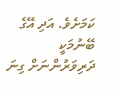ކަމަށެވެ. އަދި އޭގެ ބޭނުމަކީ ދަރިވަރުންނަށް ގިނަ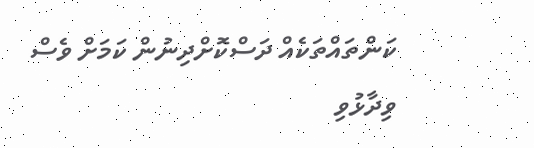ކަންތައްތަކެއް ދަސްކޮށްދިނުން ކަމަށް ވެސް ވިދާޅުވި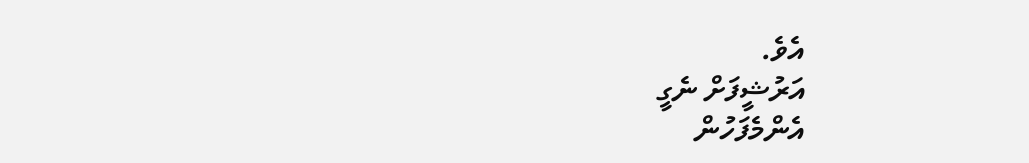އެވެ.
އަރުޝީފަށް ނެގީ
އެންމެފަހުން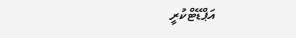އަޕްޑޭޓްކުރީ